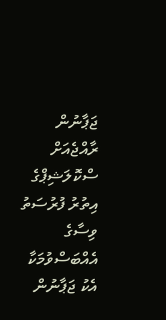ޖަޕާނުން ރާއްޖެއަށް ސްކޮލަޝިޕްގެ އިތުރު ފުރުސަތު
ވިސާގެ އެއްބަސްވުމަކާ އެކު ޖަޕާނުން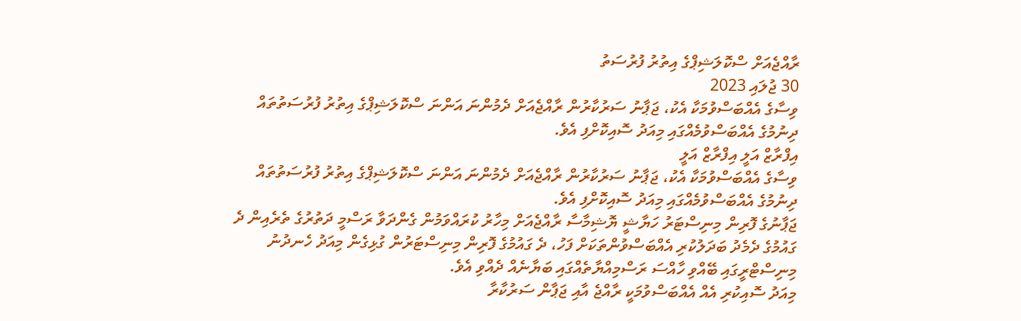ރާއްޖެއަށް ސްކޮލަޝިޕްގެ އިތުރު ފުރުސަތު
30 ޖުލައި 2023
ވިސާގެ އެއްބަސްވުމަކާ އެކު، ޖަޕާނު ސަރުކާރުން ރާއްޖެއަށް ދެމުންނަ އަންނަ ސްކޮލަޝިޕްގެ އިތުރު ފުރުސަތުތައް ދިނުމުގެ އެއްބަސްވުމެއްގައި މިއަދު ސޮއިކޮށްފި އެވެ.
އިފްރާޒް އަލީ އިފްރާޒް އަލީ
ވިސާގެ އެއްބަސްވުމަކާ އެކު، ޖަޕާނު ސަރުކާރުން ރާއްޖެއަށް ދެމުންނަ އަންނަ ސްކޮލަޝިޕްގެ އިތުރު ފުރުސަތުތައް ދިނުމުގެ އެއްބަސްވުމެއްގައި މިއަދު ސޮއިކޮށްފި އެވެ.
ޖަޕާނުގެ ފޮރިން މިނިސްޓަރު ހަޔާޝީ ޔޮޝިމާސާ ރާއްޖެއަށް މިހާރު ކުރައްވަމުން ގެންދަވާ ރަސްމީ ދަތުރުގެ ތެރެއިން ދެ ގައުމުގެ ދެމެދު ބަދަލުކުރި އެއްބަސްވުންތަކަށް ފަހު، ދެ ގައުމުގެ ފޮރިން މިނިސްޓަރުން ގުޅިގެން މިއަދު ހެނދުނު މިނިސްޓްރީގައި ބޭއްވި ހާއްސަ ރަސްމިއްޔާތެއްގައި ބަޔާނެއް ދެއްވި އެވެ.
މިއަދު ސޮއިކުރި އެއް އެއްބަސްވުމަކީ ރާއްޖެ އާއި ޖަޕާން ސަރުކާރާ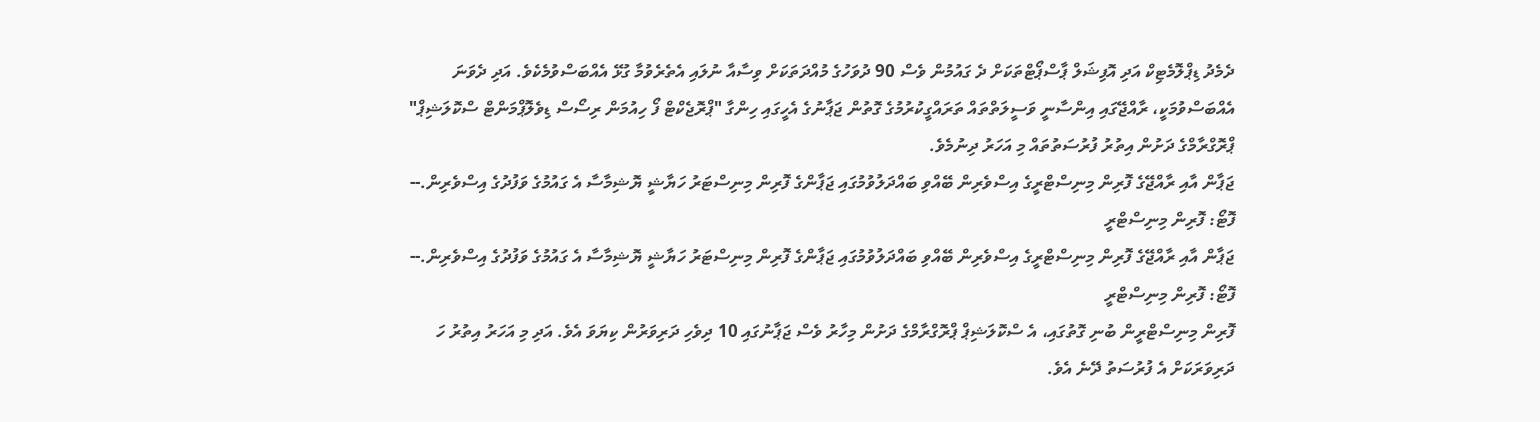ދެމެދު ޑިޕްލޮމެޓިކް އަދި އޮފިޝަލް ޕާސްޕޯޓްތަކަށް ދެ ގައުމުން ވެސް 90 ދުވަހުގެ މުއްދަތަކަށް ވިސާއާ ނުލައި އެތެރެވުމާ ގުޅޭ އެއްބަސްވުމެކެވެ. އަދި ދެވަނަ އެއްބަސްވުމަކީ، ރާއްޖޭގައި އިންސާނީ ވަސީލަތްތައް ތަރައްގީކުރުމުގެ ގޮތުން ޖަޕާނުގެ އެހީގައި ހިންގާ "ޕްރޮޖެކްޓް ފޯ ހިއުމަން ރިސޯސް ޑިވެލޮޕްމަންޓް ސްކޮލަޝިޕް" ޕްރޮގްރާމްގެ ދަށުން އިތުރު ފުރުސަތުތައް މި އަހަރު ދިނުމެވެ.
ޖަޕާން އާއި ރާއްޖޭގެ ފޮރިން މިނިސްޓްރީގެ އިސްވެރިން ބޭއްވި ބައްދަލުވުމުގައި ޖަޕާންގެ ފޮރިން މިނިސްޓަރު ހަޔާޝީ ޔޮޝިމާސާ އެ ގައުމުގެ ވަފުދުގެ އިސްވެރިން.-- ފޮޓޯ: ފޮރިން މިނިސްޓްރީ
ޖަޕާން އާއި ރާއްޖޭގެ ފޮރިން މިނިސްޓްރީގެ އިސްވެރިން ބޭއްވި ބައްދަލުވުމުގައި ޖަޕާންގެ ފޮރިން މިނިސްޓަރު ހަޔާޝީ ޔޮޝިމާސާ އެ ގައުމުގެ ވަފުދުގެ އިސްވެރިން.-- ފޮޓޯ: ފޮރިން މިނިސްޓްރީ
ފޮރިން މިނިސްޓްރީން ބުނި ގޮތުގައި، އެ ސްކޮލަޝިޕް ޕްރޮގްރާމްގެ ދަށުން މިހާރު ވެސް ޖަޕާނުގައި 10 ދިވެހި ދަރިވަރުން ކިޔަވަ އެވެ. އަދި މި އަހަރު އިތުރު ހަ ދަރިވަރަކަށް އެ ފުރުސަތު ދޭނެ އެވެ.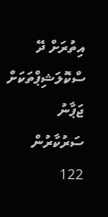އިތުރަށް ދޭ ސްކޮލަޝިޕްތަކަށް ޖަޕާނު ސަރުކާރުން 122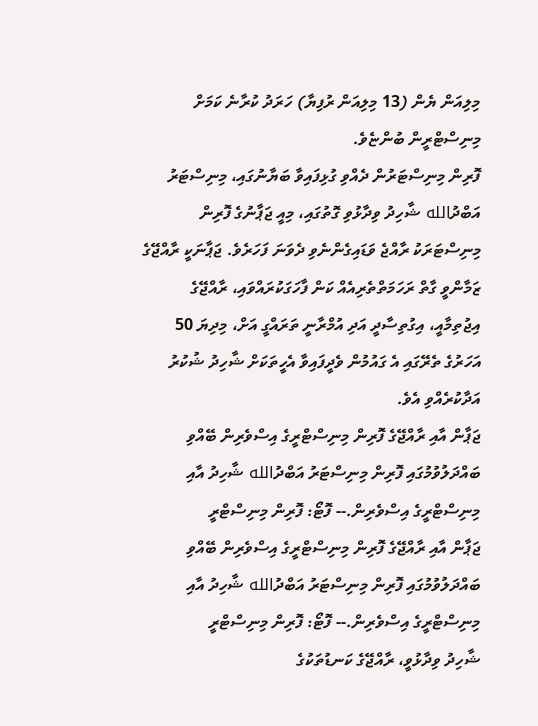މިލިއަން ޔެން (13 މިލިއަން ރުފިޔާ) ހަރަދު ކުރާނެ ކަމަށް މިނިސްޓްރީން ބުންޏެވެ.
ފޮރިން މިނިސްޓަރުން ދެއްވި ގުޅިފައިވާ ބަޔާނުގައި، މިނިސްޓަރު އަބްދުالله ޝާހިދު ވިދާޅުވި ގޮތުގައި، މިއީ ޖަޕާނުގެ ފޮރިން މިނިސްޓަރަކު ރާއްޖެ ވަޑައިގެންނެވި ދެވަނަ ފަހަރެވެ. ޖަޕާނަކީ ރާއްޖޭގެ ޒަމާންވީ ގާތް ރަހަމަތްތެރިއެއް ކަން ފާހަގަކުރައްވައި، ރާއްޖޭގެ އިޖުތިމާއީ، އިގުތިސާދީ އަދި އުމްރާނީ ތަރައްގީ އަށް، މިދިޔަ 50 އަހަރުގެ ތެރޭގައި އެ ގައުމުން ވެދީފައިވާ އެހީތަކަށް ޝާހިދު ޝުކުރު އަދާކުރެއްވި އެވެ.
ޖަޕާން އާއި ރާއްޖޭގެ ފޮރިން މިނިސްޓްރީގެ އިސްވެރިން ބޭއްވި ބައްދަލުވުމުގައި ފޮރިން މިނިސްޓަރު އަބްދުالله ޝާހިދު އާއި މިނިސްޓްރީގެ އިސްވެރިން.-- ފޮޓޯ: ފޮރިން މިނިސްޓްރީ
ޖަޕާން އާއި ރާއްޖޭގެ ފޮރިން މިނިސްޓްރީގެ އިސްވެރިން ބޭއްވި ބައްދަލުވުމުގައި ފޮރިން މިނިސްޓަރު އަބްދުالله ޝާހިދު އާއި މިނިސްޓްރީގެ އިސްވެރިން.-- ފޮޓޯ: ފޮރިން މިނިސްޓްރީ
ޝާހިދު ވިދާޅުވީ، ރާއްޖޭގެ ކަނޑުތަކުގެ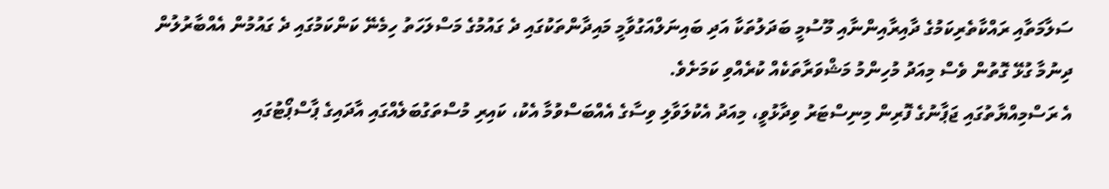ސަލާމަތާއި ރައްކާތެރިކަމުގެ ދާއިރާއިންނާއި މޫސުމީ ބަދަލުތަކާ އަދި ބައިނަލްއަގުވާމީ މައިދާންތަކުގައި ދެ ގައުމުގެ މަސްލަހަތު ހިމެނޭ ކަންކަމުގައި ދެ ގައުމުން އެއްބާރުލުން ދިނުމާ ގުޅޭ ގޮތުން ވެސް މިއަދު މުހިންމު މަޝްވަރާތަކެއް ކުރެއްވި ކަމަށެވެ.
އެ ރަސްމިއްޔާތުގައި ޖަޕާނުގެ ފޮރިން މިނިސްޓަރު ވިދާޅުވީ، މިއަދު އެކުލަވާލި ވިސާގެ އެއްބަސްވުމާ އެކު، ކައިރި މުސްތަގުބަލެއްގައި އާދައިގެ ޕާސްޕޯޓުގައި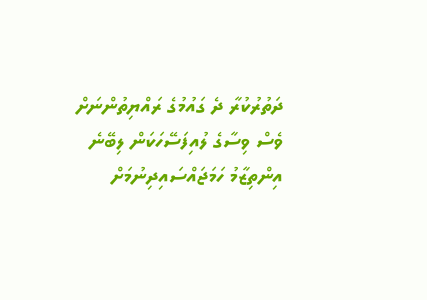ދަތުރުކުރާ ދެ ގައުމުގެ ރައްޔިތުންނަށް ވެސް ވިސާގެ ލުއިފަސޭހަކަން ލިބޭނެ އިންތިޒާމު ހަމަޖައްސައިދިނުމަށް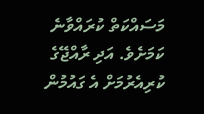މަސައްކަތް ކުރައްވާނެ ކަމަށެވެ. އަދި ރާއްޖޭގެ ކުރިއެރުމަށް އެ ގައުމުން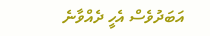އަބަދުވެސް އެހީ ދެއްވާނެ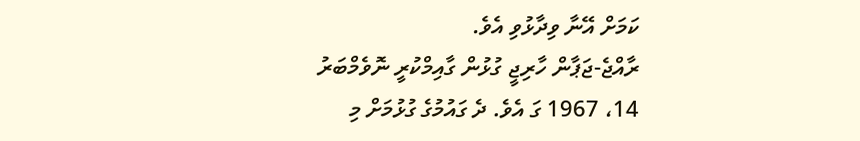ކަމަށް އޭނާ ވިދާޅުވި އެވެ.
ރާއްޖެ-ޖަޕާން ހާރިޖީ ގުޅުން ގާއިމްކުރީ ނޮވެމްބަރު 14، 1967 ގަ އެވެ. ދެ ގައުމުގެ ގުޅުމަށް މި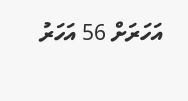އަހަރަށް 56 އަހަރު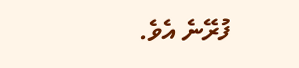ފުރޭނެ އެވެ.